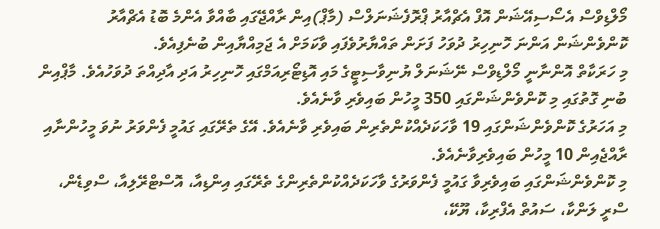މޯލްޑިވްސް އެސޯސިއޭޝަން އޮފް އެޗްއާރު ޕްރޮފެޝަނަލްސް (މާޕް)އިން ރާއްޖޭގައި ބާއްވާ އެންމެ ބޮޑު އެޗްއާރު ކޮންވެންޝަން އަންނަ ހޮނިހިރު ދުވަހު ފަށަން ތައްޔާރުވެފައި ވާކަމަށް އެ ޖަމިއްޔާއިން ބުނެފިއެވެ.
މި ހަރަކާތް އޮންނާނީ މޯލްޑިވްސް ނޭޝަނަލް ޔުނިވާސިޓީގެ މައި އޮޑިޓޯރިއަމްގައި ހޮނިހިރު އަދި އާދިއްތަ ދުވަހުއެވެ. މާޕްއިން ބުނި ގޮތުގައި މި ކޮންވެންޝަންގައި 350 މީހުން ބައިވެރި ވާނެއެވެ.
މި އަހަރުގެ ކޮންވެންޝަންގައި 19 ވާހަކަދެއްކުންތެރިން ބައިވެރި ވާނެއެވެ. އޭގެ ތެރޭގައި ގައުމީ ފެންވަރު ނުވަ މީހުންނާއި ރާއްޖެއިން 10 މީހުން ބައިވެރިވާނެއެވެ.
މި ކޮންވެންޝަންގައި ބައިވެރިވާ ގައުމީ ފެންވަރުގެ ވާހަކަދެއްކުންތެރިންގެ ތެރޭގައި އިންޑިއާ، އޮސްޓްރޭލިއާ، ސްވިޑެން، ސްރީ ލަންކާ، ސައުތް އެފްރިކާ، ޔޫކޭ،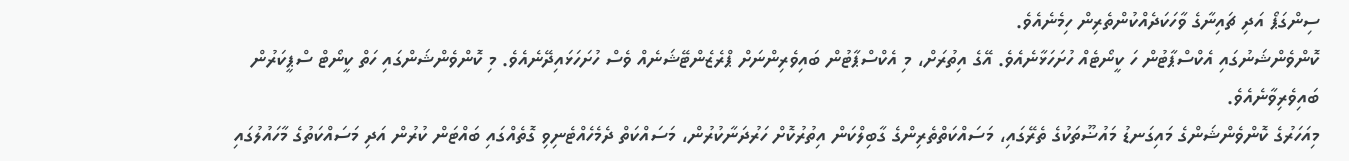ސިންގަޕޯ އަދި ޗައިނާގެ ވާހަކަދެއްކުންތެރިން ހިމެނެއެވެ.
ކޮންވެންޝަނުގައި އެކްސްޕާޓުން ހަ ކީނޯޓެއް ހުށަހަޅާނެއެވެ. އޭގެ އިތުރަށް، މި އެކްސްޕާޓުން ބައިވެރިންނަށް ޕްރެޒެންޓޭޝަނެއް ވެސް ހުށަހަޅައިދޭނެއެވެ. މި ކޮންވެންޝަންގައި ހަތް ކީނޯޓް ސްޕީކަރުން ބައިވެރިވާނެއެވެ.
މިއަހަރުގެ ކޮންވެންޝަންގެ މައިގަނޑު މައުޟޫތަކުގެ ތެރޭގައި، މަސައްކަތްތެރިންގެ ގާބިލްކަން އިތުރުކޮށް ހަރުދަނާކުރުން، މަސައްކަތް ދެމެހެއްޓެނިވި ގޮތެއްގައި ބައްޓަން ކުރުން އަދި މަސައްކަތުގެ މާހައުލުގައި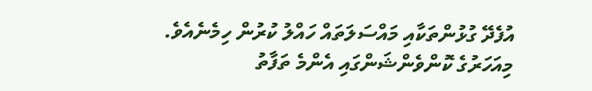އުފެދޭ ގުޅުންތަކާއި މައްސަލަތައް ހައްލު ކުރުން ހިމެނެއެވެ.
މިއަހަރުގެ ކޮންވެންޝަންގައި އެންމެ ތަފާތު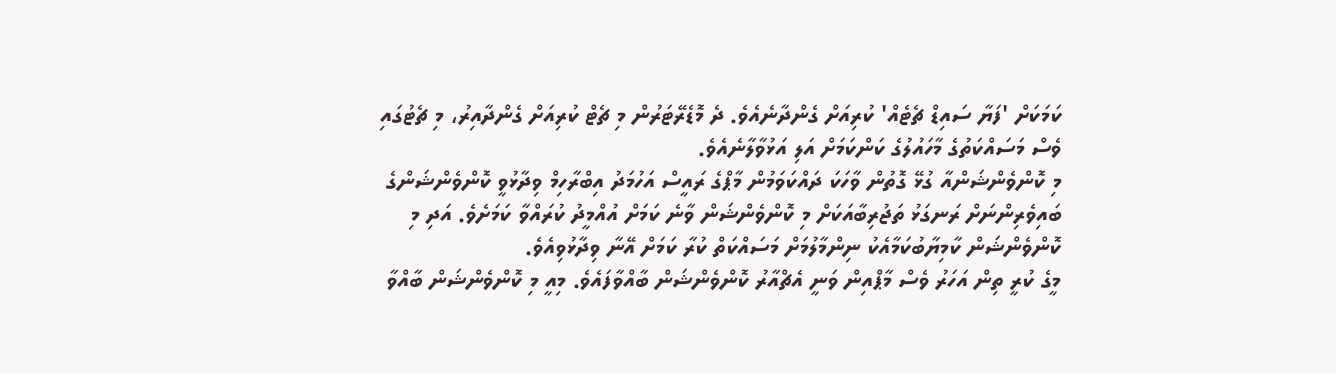ކަމަކަށް 'ފަޔާ ސައިޑް ޗެޓެއް' ކުރިއަށް ގެންދާނެއެވެ. ދެ މޮޑެރޭޓަރުން މި ޗެޓް ކުރިއަށް ގެންދާއިރު، މި ޗެޓުގައި ވެސް މަސައްކަތުގެ މާހައުލުގެ ކަންކަމަށް އަލި އަޅުވާލާނެއެވެ.
މި ކޮންވެންޝަންއާ ގުޅޭ ގޮތުން ވާހަކަ ދައްކަވަމުން މާޕްގެ ރައީސް އަހުމަދު އިބްރާހިމް ވިދާޅުވީ ކޮންވެންޝަންގެ ބައިވެރިންނަށް ރަނގަޅު ތަޖުރިބާއަކަށް މި ކޮންވެންޝަން ވާނެ ކަމަށް އުއްމީދު ކުރައްވާ ކަމަށެވެ. އަދި މި ކޮންވެންޝަން ކާމިޔާބުކަމާއެކު ނިންމާލުމަށް މަސައްކަތް ކުރާ ކަމަށް އޭނާ ވިދާޅުވިއެވެ.
މީގެ ކުރީ ތިން އަހަރު ވެސް މާޕްއިން ވަނީ އެޗްއާރު ކޮންވެންޝަން ބާއްވާފައެވެ. މިއީ މި ކޮންވެންޝަން ބާއްވާ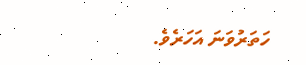ހަތަރުވަނަ އަހަރެވެ.